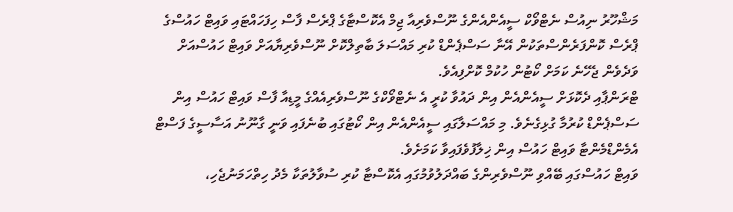މަޝްހޫރު ނިއުސް ނެޓްވޯކް ސީއެންއެންގެ ނޫސްވެރިއާ ޖިމް އެކޮސްޓާގެ ޕްރެސް ފާސް ހިފަހައްޓައި ވައިޓް ހައުސްގެ ޕްރެސް ކޮންފަރެންސްތަކުން އޭނާ ސަސްޕެންޑް ކުރި މައްސަލަ ބާތިލްކޮށް ނޫސްވެރިޔާއަށް ވައިޓް ހައުސްއަށް ވަދެވެން ޖެހޭނެ ކަމަށް ކޯޓުން ހުކުމް ކޮށްފިއެވެ.
ޓްރަންޕާއި ދެކޮޅަށް ސީއެންއެން އިން ދައުވާ ކުރީ އެ ނެޓްވޯކްގެ ނޫސްވެރިއެއްގެ މީޑިއާ ފާސް ވައިޓް ހައުސް އިން ސަސްޕެންޑް ކުރުމާ ގުޅިގެނެވެ. މި މައްސަލާގައި ސީއެންއެން އިން ކޯޓުގައި ބުނެފައި ވަނީ ގާނޫނު އަސާސީގެ ފަސްޓް އެމެންޑްމެންޓާ ވައިޓް ހައުސް އިން ޚިލާފުވެފައިވާ ކަމަށެވެ.
ވައިޓް ހައުސްގައި ބޭއްވި ނޫސްވެރިންގެ ބައްދަލުވުމުގައި އެކޮސްޓާ ކުރި ސުވާލުތަކާ މެދު ހިތްހަމަނުޖެހި،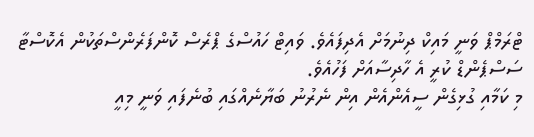ޓްރަމްޕް ވަނީ މައިކް ދިނުމަށް އެދިފައެވެ. ވައިޓް ހައުސްގެ ޕްރެސް ކޮންފަރެންސްތަކުން އެކޮސްޓާ ސަސްޕެންޑް ކުރީ އެ ހާދިސާއަށް ފަހުއެވެ.
މި ކަމާއި ގުޅިގެން ސީއެންއެން އިން ނެރުނު ބަޔާނެއްގައި ބުނެފައި ވަނީ މިއީ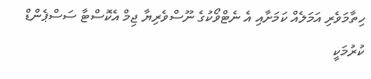ހިތާމަވެރި އަމަލެއް ކަމަށާއި އެ ނެޓްވޯކުގެ ނޫސްވެރިޔާ ޖިމް އެކޮސްޓާ ސަސްޕެންޑް ކުރުމަކީ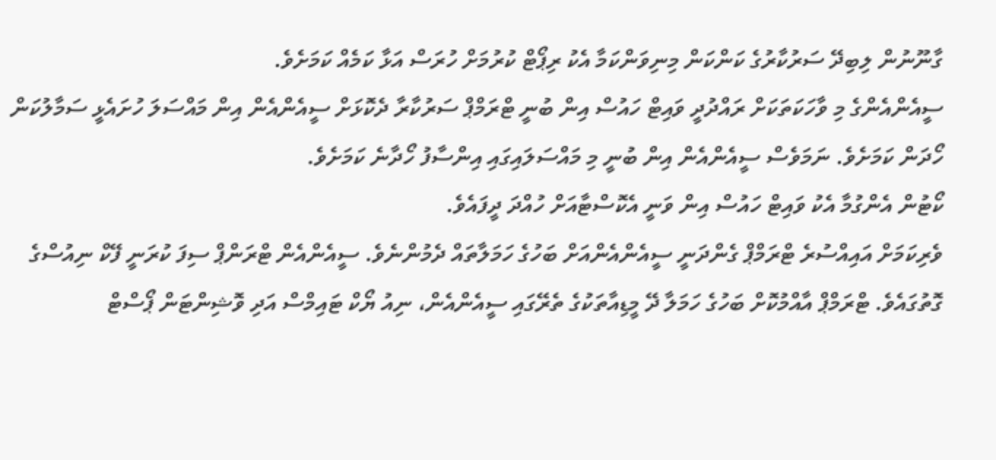ގާނޫނުން ލިބިދޭ ސަރުކާރުގެ ކަންކަން މިނިވަންކަމާ އެކު ރިޕޯޓް ކުރުމަށް ހުރަސް އަޅާ ކަމެއް ކަމަށެވެ.
ސީއެންއެންގެ މި ވާހަކަތަކަށް ރައްދުދީ ވައިޓް ހައުސް އިން ބުނީ ޓްރަމްޕް ސަރުކާރާ ދެކޮޅަށް ސީއެންއެން އިން މައްސަލަ ހުށައެޅީ ސަމާލުކަން ހޯދަން ކަމަށެވެ. ނަމަވެސް ސީއެންއެން އިން ބުނީ މި މައްސަލައިގައި އިންސާފު ހޯދާނެ ކަމަށެވެ.
ކޯޓުން އެންގުމާ އެކު ވައިޓް ހައުސް އިން ވަނީ އެކޮސްޓާއަށް ހުއްދަ ދީފައެވެ.
ވެރިކަމަށް އައިއްސުރެ ޓްރަމްޕް ގެންދަނީ ސީއެންއެންއަށް ބަހުގެ ހަމަލާތައް ދެމުންނެވެ. ސީއެންއެން ޓްރަންޕް ސިފަ ކުރަނީ ފޭކް ނިއުސްގެ ގޮތުގައެވެ. ޓްރަމްޕް އާއްމުކޮށް ބަހުގެ ހަމަލާ ދޭ މީޑިއާތަކުގެ ތެރޭގައި ސީއެންއެން، ނިއު ޔޯކް ޓައިމްސް އަދި ވޮޝިންޓަން ޕޯސްޓް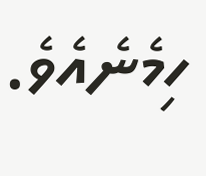ހިމެނެއެވެ.